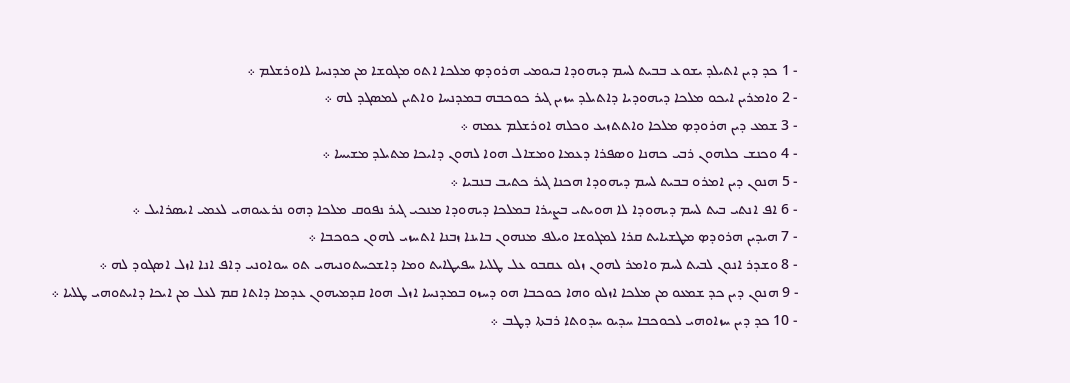- 1 ܟܕ ܕܝܢ ܐܬܝܠܕ ܝܫܘܥ ܒܒܝܬ ܠܚܡ ܕܝܗܘܕܐ ܒܝܘܡܝ ܗܪܘܕܤ ܡܠܟܐ ܐܬܘ ܡܓܘܫܐ ܡܢ ܡܕܢܚܐ ܠܐܘܪܫܠܡ ܀
- 2 ܘܐܡܪܝܢ ܐܝܟܘ ܡܠܟܐ ܕܝܗܘܕܝܐ ܕܐܬܝܠܕ ܚܙܝܢ ܓܝܪ ܟܘܟܒܗ ܒܡܕܢܚܐ ܘܐܬܝܢ ܠܡܤܓܕ ܠܗ ܀
- 3 ܫܡܥ ܕܝܢ ܗܪܘܕܤ ܡܠܟܐ ܘܐܬܬܙܝܥ ܘܟܠܗ ܐܘܪܫܠܡ ܥܡܗ ܀
- 4 ܘܟܢܫ ܟܠܗܘܢ ܪܒܝ ܟܗܢܐ ܘܤܦܪܐ ܕܥܡܐ ܘܡܫܐܠ ܗܘܐ ܠܗܘܢ ܕܐܝܟܐ ܡܬܝܠܕ ܡܫܝܚܐ ܀
- 5 ܗܢܘܢ ܕܝܢ ܐܡܪܘ ܒܒܝܬ ܠܚܡ ܕܝܗܘܕܐ ܗܟܢܐ ܓܝܪ ܟܬܝܒ ܒܢܒܝܐ ܀
- 6 ܐܦ ܐܢܬܝ ܒܝܬ ܠܚܡ ܕܝܗܘܕܐ ܠܐ ܗܘܝܬܝ ܒܨܝܪܐ ܒܡܠܟܐ ܕܝܗܘܕܐ ܡܢܟܝ ܓܝܪ ܢܦܘܩ ܡܠܟܐ ܕܗܘ ܢܪܥܝܘܗܝ ܠܥܡܝ ܐܝܤܪܐܝܠ ܀
- 7 ܗܝܕܝܢ ܗܪܘܕܤ ܡܛܫܝܐܝܬ ܩܪܐ ܠܡܓܘܫܐ ܘܝܠܦ ܡܢܗܘܢ ܒܐܝܢܐ ܙܒܢܐ ܐܬܚܙܝ ܠܗܘܢ ܟܘܟܒܐ ܀
- 8 ܘܫܕܪ ܐܢܘܢ ܠܒܝܬ ܠܚܡ ܘܐܡܪ ܠܗܘܢ ܙܠܘ ܥܩܒܘ ܥܠ ܛܠܝܐ ܚܦܝܛܐܝܬ ܘܡܐ ܕܐܫܟܚܬܘܢܝܗܝ ܬܘ ܚܘܐܘܢܝ ܕܐܦ ܐܢܐ ܐܙܠ ܐܤܓܘܕ ܠܗ ܀
- 9 ܗܢܘܢ ܕܝܢ ܟܕ ܫܡܥܘ ܡܢ ܡܠܟܐ ܐܙܠܘ ܘܗܐ ܟܘܟܒܐ ܗܘ ܕܚܙܘ ܒܡܕܢܚܐ ܐܙܠ ܗܘܐ ܩܕܡܝܗܘܢ ܥܕܡܐ ܕܐܬܐ ܩܡ ܠܥܠ ܡܢ ܐܝܟܐ ܕܐܝܬܘܗܝ ܛܠܝܐ ܀
- 10 ܟܕ ܕܝܢ ܚܙܐܘܗܝ ܠܟܘܟܒܐ ܚܕܝܘ ܚܕܘܬܐ ܪܒܬܐ ܕܛܒ ܀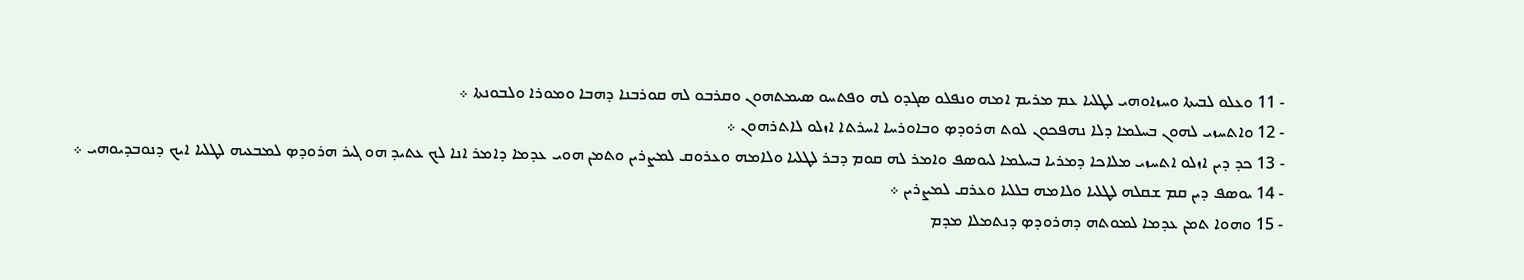- 11 ܘܥܠܘ ܠܒܝܬܐ ܘܚܙܐܘܗܝ ܠܛܠܝܐ ܥܡ ܡܪܝܡ ܐܡܗ ܘܢܦܠܘ ܤܓܕܘ ܠܗ ܘܦܬܚܘ ܤܝܡܬܗܘܢ ܘܩܪܒܘ ܠܗ ܩܘܪܒܢܐ ܕܗܒܐ ܘܡܘܪܐ ܘܠܒܘܢܬܐ ܀
- 12 ܘܐܬܚܙܝ ܠܗܘܢ ܒܚܠܡܐ ܕܠܐ ܢܗܦܟܘܢ ܠܘܬ ܗܪܘܕܤ ܘܒܐܘܪܚܐ ܐܚܪܬܐ ܐܙܠܘ ܠܐܬܪܗܘܢ ܀
- 13 ܟܕ ܕܝܢ ܐܙܠܘ ܐܬܚܙܝ ܡܠܐܟܐ ܕܡܪܝܐ ܒܚܠܡܐ ܠܝܘܤܦ ܘܐܡܪ ܠܗ ܩܘܡ ܕܒܪ ܠܛܠܝܐ ܘܠܐܡܗ ܘܥܪܘܩ ܠܡܨܪܝܢ ܘܬܡܢ ܗܘܝ ܥܕܡܐ ܕܐܡܪ ܐܢܐ ܠܟ ܥܬܝܕ ܗܘ ܓܝܪ ܗܪܘܕܤ ܠܡܒܥܝܗ ܠܛܠܝܐ ܐܝܟ ܕܢܘܒܕܝܘܗܝ ܀
- 14 ܝܘܤܦ ܕܝܢ ܩܡ ܫܩܠܗ ܠܛܠܝܐ ܘܠܐܡܗ ܒܠܠܝܐ ܘܥܪܩ ܠܡܨܪܝܢ ܀
- 15 ܘܗܘܐ ܬܡܢ ܥܕܡܐ ܠܡܘܬܗ ܕܗܪܘܕܤ ܕܢܬܡܠܐ ܡܕܡ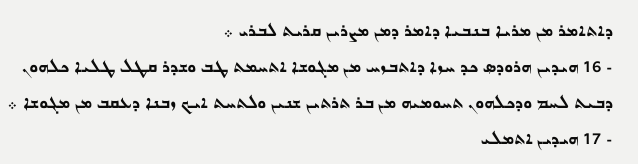ܕܐܬܐܡܪ ܡܢ ܡܪܝܐ ܒܢܒܝܐ ܕܐܡܪ ܕܡܢ ܡܨܪܝܢ ܩܪܝܬ ܠܒܪܝ ܀
- 16 ܗܝܕܝܢ ܗܪܘܕܤ ܟܕ ܚܙܐ ܕܐܬܒܙܚ ܡܢ ܡܓܘܫܐ ܐܬܚܡܬ ܛܒ ܘܫܕܪ ܩܛܠ ܛܠܝܐ ܟܠܗܘܢ ܕܒܝܬ ܠܚܡ ܘܕܟܠܗܘܢ ܬܚܘܡܝܗ ܡܢ ܒܪ ܬܪܬܝܢ ܫܢܝܢ ܘܠܬܚܬ ܐܝܟ ܙܒܢܐ ܕܥܩܒ ܡܢ ܡܓܘܫܐ ܀
- 17 ܗܝܕܝܢ ܐܬܡܠܝ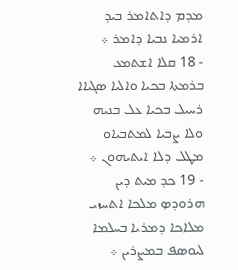ܡܕܡ ܕܐܬܐܡܪ ܒܝܕ ܐܪܡܝܐ ܢܒܝܐ ܕܐܡܪ ܀
- 18 ܩܠܐ ܐܫܬܡܥ ܒܪܡܬܐ ܒܟܝܐ ܘܐܠܝܐ ܤܓܝܐܐ ܪܚܝܠ ܒܟܝܐ ܥܠ ܒܢܝܗ ܘܠܐ ܨܒܝܐ ܠܡܬܒܝܐܘ ܡܛܠ ܕܠܐ ܐܝܬܝܗܘܢ ܀
- 19 ܟܕ ܡܝܬ ܕܝܢ ܗܪܘܕܤ ܡܠܟܐ ܐܬܚܙܝ ܡܠܐܟܐ ܕܡܪܝܐ ܒܚܠܡܐ ܠܝܘܤܦ ܒܡܨܪܝܢ ܀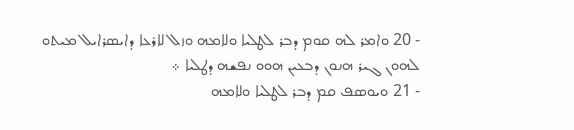- 20 ܘܐܡܪ ܠܗ ܩܘܡ ܕܒܪ ܠܛܠܝܐ ܘܠܐܡܗ ܘܙܠ ܠܐܪܥܐ ܕܐܝܤܪܐܝܠ ܡܝܬܘ ܠܗܘܢ ܓܝܪ ܗܢܘܢ ܕܒܥܝܢ ܗܘܘ ܢܦܫܗ ܕܛܠܝܐ ܀
- 21 ܘܝܘܤܦ ܩܡ ܕܒܪ ܠܛܠܝܐ ܘܠܐܡܗ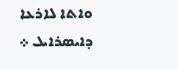ܘܐܬܐ ܠܐܪܥܐ ܕܐܝܤܪܐܝܠ ܀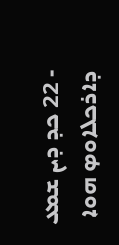- 22 ܟܕ ܕܝܢ ܫܡܥ ܕܐܪܟܠܐܘܤ ܗܘܐ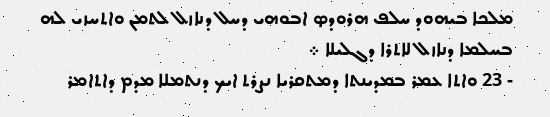ܡܠܟܐ ܒܝܗܘܕ ܚܠܦ ܗܪܘܕܤ ܐܒܘܗܝ ܕܚܠ ܕܢܐܙܠ ܠܬܡܢ ܘܐܬܚܙܝ ܠܗ ܒܚܠܡܐ ܕܢܐܙܠ ܠܐܬܪܐ ܕܓܠܝܠܐ ܀
- 23 ܘܐܬܐ ܥܡܪ ܒܡܕܝܢܬܐ ܕܡܬܩܪܝܐ ܢܨܪܬ ܐܝܟ ܕܢܬܡܠܐ ܡܕܡ ܕܐܬܐܡܪ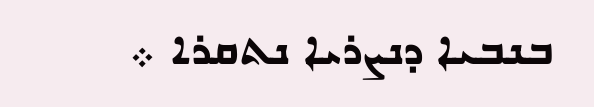ܒܢܒܝܐ ܕܢܨܪܝܐ ܢܬܩܪܐ ܀